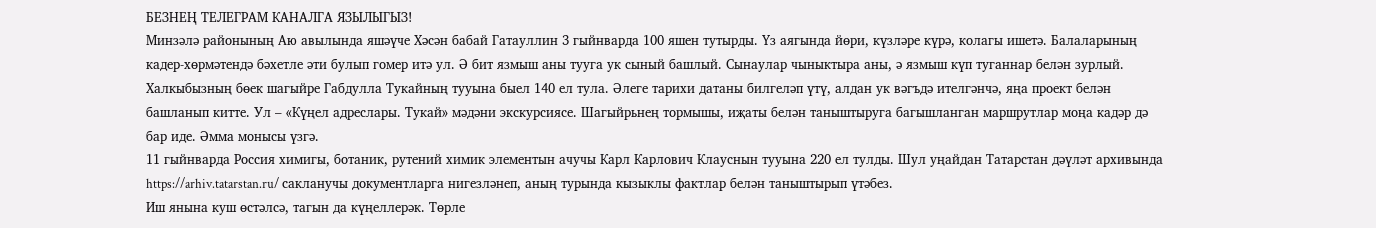БЕЗНЕҢ ТЕЛЕГРАМ КАНАЛГА ЯЗЫЛЫГЫЗ!
Минзәлә районының Аю авылында яшәүче Хәсән бабай Гатауллин 3 гыйнварда 100 яшен тутырды. Үз аягында йөри, күзләре күрә, колагы ишетә. Балаларының кадер-хөрмәтендә бәхетле әти булып гомер итә ул. Ә бит язмыш аны тууга ук сыный башлый. Сынаулар чыныктыра аны, ә язмыш күп туганнар белән зурлый.
Халкыбызның бөек шагыйре Габдулла Тукайның тууына быел 140 ел тула. Әлеге тарихи датаны билгеләп үтү, алдан ук вәгъдә ителгәнчә, яңа проект белән башланып китте. Ул – «Күңел адреслары. Тукай» мәдәни экскурсиясе. Шагыйрьнең тормышы, иҗаты белән таныштыруга багышланган маршрутлар моңа кадәр дә бар иде. Әмма монысы үзгә.
11 гыйнварда Россия химигы, ботаник, рутений химик элементын ачучы Карл Карлович Клауснын тууына 220 ел тулды. Шул уңайдан Татарстан дәүләт архивында https://arhiv.tatarstan.ru/ сакланучы документларга нигезләнеп, аның турында кызыклы фактлар белән таныштырып үтәбез.
Иш янына куш өстәлсә, тагын да күңеллерәк. Төрле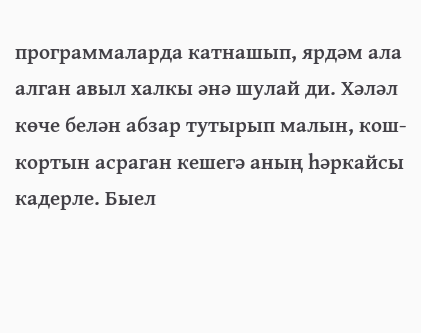программаларда катнашып, ярдәм ала алган авыл халкы әнә шулай ди. Хәләл көче белән абзар тутырып малын, кош-кортын асраган кешегә аның һәркайсы кадерле. Быел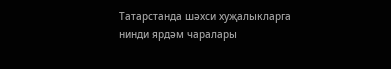Татарстанда шәхси хуҗалыкларга нинди ярдәм чаралары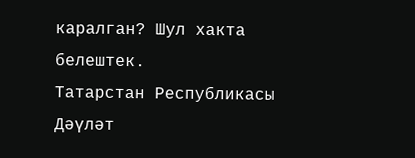каралган? Шул хакта белештек.
Татарстан Республикасы Дәүләт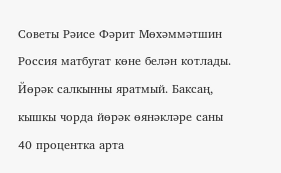Советы Рәисе Фәрит Мөхәммәтшин Россия матбугат көне белән котлады.
Йөрәк салкынны яратмый. Баксаң, кышкы чорда йөрәк өянәкләре саны 40 процентка арта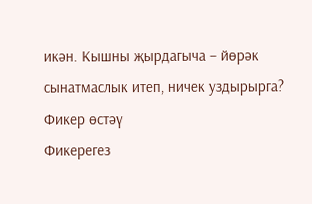икән. Кышны җырдагыча – йөрәк сынатмаслык итеп, ничек уздырырга?
Фикер өстәү
Фикерегез